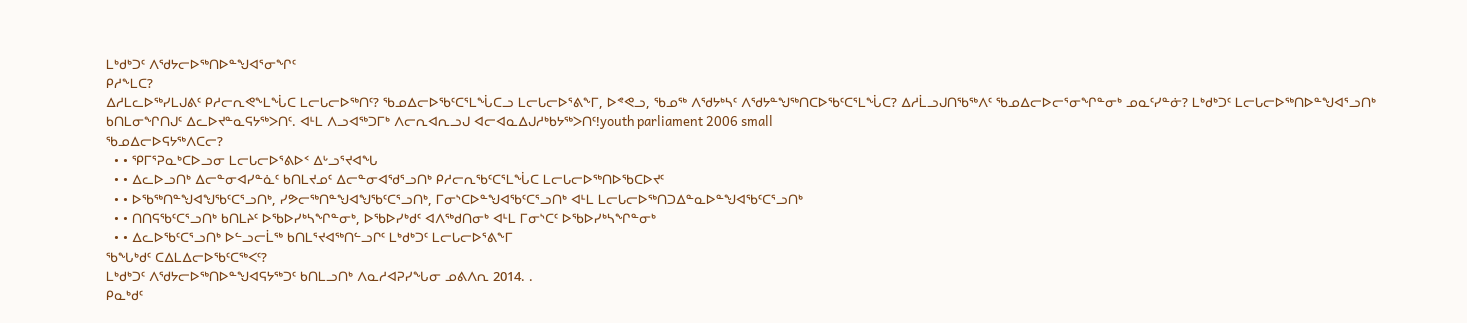ᒪᒃᑯᒃᑐᑦ ᐱᖁᔭᓕᐅᖅᑎᐅᓐᖑᐊᕐᓂᖏᑦ
ᑭᓱᖕᒪᑕ?
ᐃᓱᒪᓚᐅᖅᓯᒪᒍᕕᑦ ᑭᓱᓕᕆᕙᖕᒪᖔᑕ ᒪᓕᒐᓕᐅᖅᑎᑦ? ᖃᓄᐃᓕᐅᖃᑦᑕᕐᒪᖔᑕᓗ ᒪᓕᒐᓕᐅᕐᕕᖕᒥ, ᐅᕝᕙᓗ, ᖃᓄᖅ ᐱᖁᔭᒃᓴᑦ ᐱᖁᔭᓐᖑᖅᑎᑕᐅᖃᑦᑕᕐᒪᖔᑕ? ᐃᓱᒫᓗᒍᑎᖃᖅᐱᑦ ᖃᓄᐃᓕᐅᓕᕐᓂᖏᓐᓂᒃ ᓄᓇᑦᓯᓐᓃ? ᒪᒃᑯᒃᑐᑦ ᒪᓕᒐᓕᐅᖅᑎᐅᓐᖑᐊᕐᓗᑎᒃ ᑲᑎᒪᓂᖏᑎᒍᑦ ᐃᓚᐅᔪᓐᓇᕋᔭᖅᐳᑎᑦ. ᐊᒻᒪ ᐱᓗᐊᖅᑐᒥᒃ ᐱᓕᕆᐊᕆᓗᒍ ᐊᓕᐊᓇᐃᒍᓱᒃᑲᔭᖅᐳᑎᑦ!youth parliament 2006 small
ᖃᓄᐃᓕᐅᕋᔭᖅᐱᑕᓕ?
  • • ᕿᒥᕐᕈᓇᒃᑕᐅᓗᓂ ᒪᓕᒐᓕᐅᕐᕕᐅᑉ ᐃᒡᓗᕐᔪᐊᖓ
  • • ᐃᓚᐅᓗᑎᒃ ᐃᓕᓐᓂᐊᓯᓐᓈᑦ ᑲᑎᒪᔪᓄᑦ ᐃᓕᓐᓂᐊᖁᕐᓗᑎᒃ ᑭᓱᓕᕆᖃᑦᑕᕐᒪᖔᑕ ᒪᓕᒐᓕᐅᖅᑎᐅᖃᑕᐅᔪᑦ
  • • ᐅᖃᖅᑎᓐᖑᐊᖑᖃᑦᑕᕐᓗᑎᒃ, ᓯᕗᓕᖅᑎᓐᖑᐊᖑᖃᑦᑕᕐᓗᑎᒃ, ᒥᓂᔅᑕᐅᓐᖑᐊᖃᑦᑕᕐᓗᑎᒃ ᐊᒻᒪ ᒪᓕᒐᓕᐅᖅᑎᑐᐃᓐᓇᐅᓐᖑᐊᖃᑦᑕᕐᓗᑎᒃ
  • • ᑎᑎᕋᖃᑦᑕᕐᓗᑎᒃ ᑲᑎᒪᔨᑦ ᐅᖃᐅᓯᒃᓴᖏᓐᓂᒃ, ᐅᖃᐅᓯᒃᑯᑦ ᐊᐱᖅᑯᑎᓂᒃ ᐊᒻᒪ ᒥᓂᔅᑕᑦ ᐅᖃᐅᓯᒃᓴᖏᓐᓂᒃ
  • • ᐃᓚᐅᖃᑦᑕᕐᓗᑎᒃ ᐅᓪᓗᓕᒫᖅ ᑲᑎᒪᕐᔪᐊᖅᑎᓪᓗᒋᑦ ᒪᒃᑯᒃᑐᑦ ᒪᓕᒐᓕᐅᕐᕕᖕᒥ
ᖃᖓᒃᑯᑦ ᑕᐃᒪᐃᓕᐅᖃᑦᑕᖅᐸᑦ?
ᒪᒃᑯᒃᑐᑦ ᐱᖁᔭᓕᐅᖅᑎᐅᓐᖑᐊᕋᔭᖅᑐᑦ ᑲᑎᒪᓗᑎᒃ ᐱᓇᓱᐊᕈᓯᖓᓂ ᓄᕕᐱᕆ 2014. .
ᑭᓇᒃᑯᑦ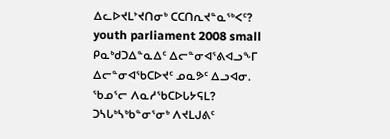ᐃᓚᐅᔪᒪᔾᔪᑎᓂᒃ ᑕᑕᑎᕆᔪᓐᓇᖅᐸᑦ? youth parliament 2008 small
ᑭᓇᒃᑯᑐᐃᓐᓇᐃᑦ ᐃᓕᓐᓂᐊᕐᕕᐊᓗᖕᒥ ᐃᓕᓐᓂᐊᖃᑕᐅᔪᑦ ᓄᓇᕗᑦ ᐃᓗᐊᓂ.
ᖃᓄᕐᓕ ᐱᓇᓱᖃᑕᐅᒐᔭᕋᒪ?
ᑐᓴᒐᒃᓴᒃᑲᓐᓂᕐᓂᒃ ᐱᔪᒪᒍᕕᑦ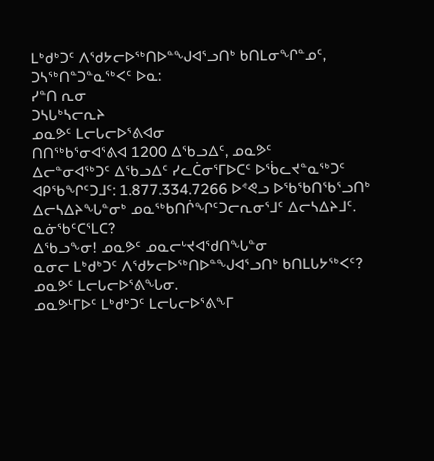ᒪᒃᑯᒃᑐᑦ ᐱᖁᔭᓕᐅᖅᑎᐅᓐᖑᐊᕐᓗᑎᒃ ᑲᑎᒪᓂᖏᓐᓄᑦ, ᑐᓴᖅᑎᓐᑐᓐᓇᖅᐸᑦ ᐅᓇ:
ᓯᓐᑎ ᕆᓂ
ᑐᓴᒐᒃᓴᓕᕆᔨ
ᓄᓇᕗᑦ ᒪᓕᒐᓕᐅᕐᕕᐊᓂ
ᑎᑎᖅᑲᕐᓂᐊᕐᕕᐊ 1200 ᐃᖃᓗᐃᑦ, ᓄᓇᕗᑦ
ᐃᓕᓐᓂᐊᖅᑐᑦ ᐃᖃᓗᐃᑦ ᓯᓚᑖᓂᕐᒥᐅᑕᑦ ᐅᖄᓚᔪᓐᓇᖅᑐᑦ ᐊᑭᖃᖏᑦᑐᒧᑦ: 1.877.334.7266 ᐅᕝᕙᓗ ᐅᖃᖃᑎᖃᕐᓗᑎᒃ ᐃᓕᓴᐃᔨᖓᓐᓂᒃ ᓄᓇᖅᑲᑎᒌᖏᑦᑐᓕᕆᓂᕐᒧᑦ ᐃᓕᓴᐃᔨᒧᑦ.
ᓇᓃᖃᑦᑕᕐᒪᑕ?
ᐃᖃᓗᖕᓂ! ᓄᓇᕗᑦ ᓄᓇᓕᒡᔪᐊᖁᑎᖓᓐᓂ
ᓇᓂᓕ ᒪᒃᑯᒃᑐᑦ ᐱᖁᔭᓕᐅᖅᑎᐅᓐᖑᐊᕐᓗᑎᒃ ᑲᑎᒪᒐᔭᖅᐸᑦ?
ᓄᓇᕗᑦ ᒪᓕᒐᓕᐅᕐᕕᖓᓂ.
ᓄᓇᕗᒻᒥᐅᑦ ᒪᒃᑯᒃᑐᑦ ᒪᓕᒐᓕᐅᕐᕕᖕᒥ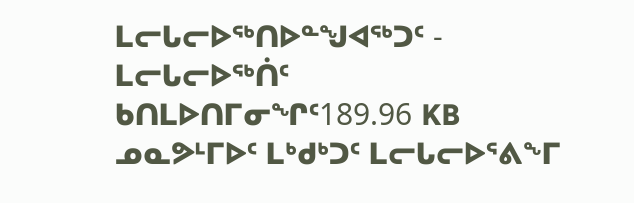ᒪᓕᒐᓕᐅᖅᑎᐅᓐᖑᐊᖅᑐᑦ - ᒪᓕᒐᓕᐅᖅᑏᑦ ᑲᑎᒪᐅᑎᒥᓂᖏᑦ189.96 KB
ᓄᓇᕗᒻᒥᐅᑦ ᒪᒃᑯᒃᑐᑦ ᒪᓕᒐᓕᐅᕐᕕᖕᒥ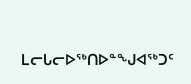ᒪᓕᒐᓕᐅᖅᑎᐅᓐᖑᐊᖅᑐᑦ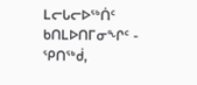ᒪᓕᒐᓕᐅᖅᑏᑦ ᑲᑎᒪᐅᑎᒥᓂᖏᑦ - ᕿᑎᖅᑰ,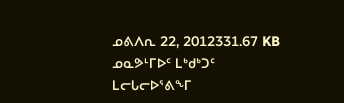ᓄᕕᐱᕆ 22, 2012331.67 KB
ᓄᓇᕗᒻᒥᐅᑦ ᒪᒃᑯᒃᑐᑦ ᒪᓕᒐᓕᐅᕐᕕᖕᒥ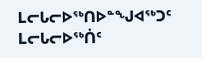ᒪᓕᒐᓕᐅᖅᑎᐅᓐᖑᐊᖅᑐᑦ ᒪᓕᒐᓕᐅᖅᑏᑦ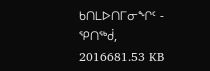ᑲᑎᒪᐅᑎᒥᓂᖏᑦ - ᕿᑎᖅᑰ, 2016681.53 KB